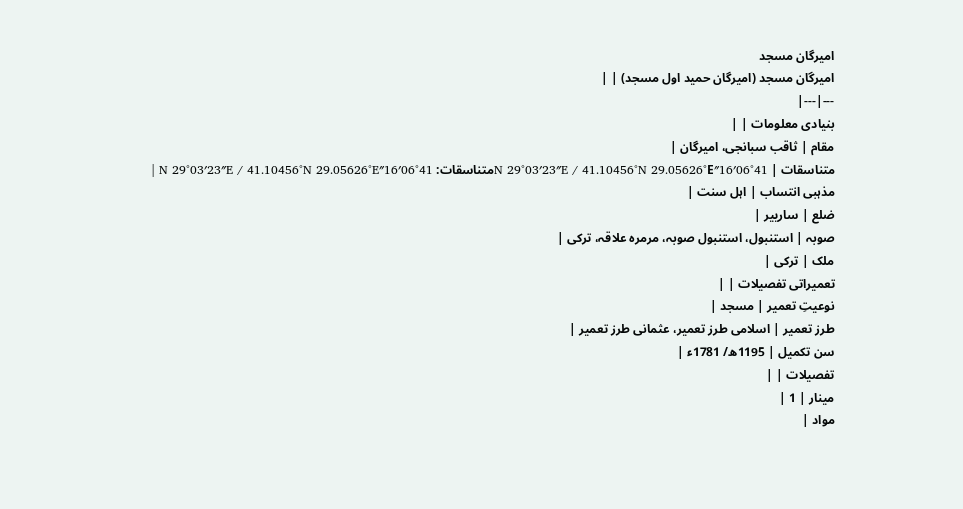امیرگان مسجد
امیرگان مسجد (امیرگان حمید اول مسجد) | |
---|---|
بنیادی معلومات | |
مقام | ثاقب سبانجی، امیرگان |
متناسقات | 41°06′16″N 29°03′23″E / 41.10456°N 29.05626°Eمتناسقات: 41°06′16″N 29°03′23″E / 41.10456°N 29.05626°E |
مذہبی انتساب | اہل سنت |
ضلع | سارییر |
صوبہ | استنبول، استنبول صوبہ، مرمرہ علاقہ، ترکی |
ملک | ترکی |
تعمیراتی تفصیلات | |
نوعیتِ تعمیر | مسجد |
طرز تعمیر | اسلامی طرز تعمیر، عثمانی طرز تعمیر |
سن تکمیل | 1195ھ/ 1781ء |
تفصیلات | |
مینار | 1 |
مواد |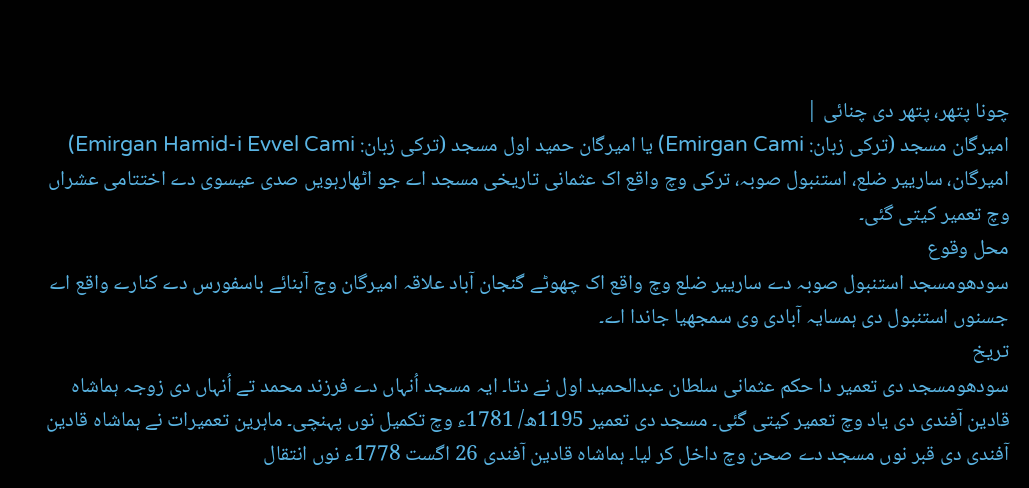چونا پتھر، پتھر دی چنائی |
امیرگان مسجد (ترکی زبان: Emirgan Cami) یا امیرگان حمید اول مسجد (ترکی زبان: Emirgan Hamid-i Evvel Cami) امیرگان، سارییر ضلع، استنبول صوبہ، ترکی وچ واقع اک عثمانی تاریخی مسجد اے جو اٹھارہويں صدی عیسوی دے اختتامی عشراں وچ تعمیر کيتی گئی۔
محل وقوع
سودھومسجد استنبول صوبہ دے سارییر ضلع وچ واقع اک چھوٹے گنجان آباد علاقہ امیرگان وچ آبنائے باسفورس دے کنارے واقع اے جسنوں استنبول دی ہمسایہ آبادی وی سمجھیا جاندا اے۔
تریخ
سودھومسجد دی تعمیر دا حکم عثمانی سلطان عبدالحمید اول نے دتا۔ ایہ مسجد اُنہاں دے فرزند محمد تے اُنہاں دی زوجہ ہماشاہ قادین آفندی دی یاد وچ تعمیر کيتی گئی۔ مسجد دی تعمیر 1195ھ/ 1781ء وچ تکمیل نوں پہنچی۔ ماہرین تعمیرات نے ہماشاہ قادین آفندی دی قبر نوں مسجد دے صحن وچ داخل کر ليا۔ ہماشاہ قادین آفندی 26 اگست 1778ء نوں انتقال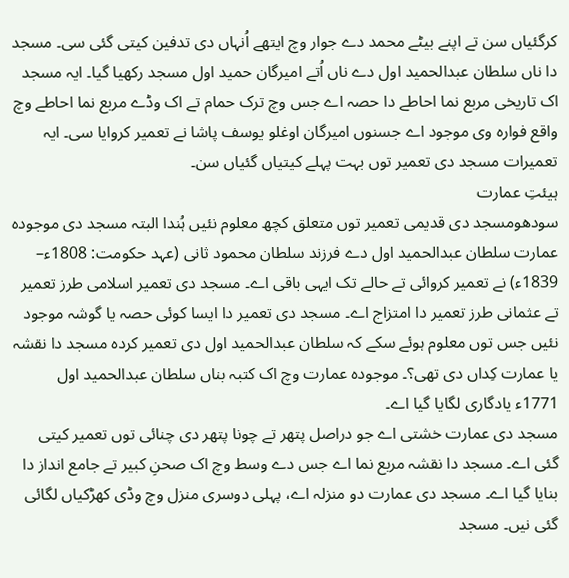کرگئياں سن تے اپنے بیٹے محمد دے جوار وچ ایتھے اُنہاں دی تدفین کيتی گئی سی۔ مسجد دا ناں سلطان عبدالحمید اول دے ناں اُتے امیرگان حمید اول مسجد رکھیا گیا۔ ایہ مسجد اک تاریخی مربع نما احاطے دا حصہ اے جس وچ ترک حمام تے اک وڈے مربع نما احاطے وچ واقع فوارہ وی موجود اے جسنوں امیرگان اوغلو یوسف پاشا نے تعمیر کروایا سی۔ ایہ تعمیرات مسجد دی تعمیر توں بہت پہلے کيتیاں گئیاں سن۔
ہیئتِ عمارت
سودھومسجد دی قدیمی تعمیر توں متعلق کچھ معلوم نئيں ہُندا البتہ مسجد دی موجودہ عمارت سلطان عبدالحمید اول دے فرزند سلطان محمود ثانی (عہد حکومت: 1808ء– 1839ء) نے تعمیر کروائی تے حالے تک ایہی باقی اے۔ مسجد دی تعمیر اسلامی طرز تعمیر تے عثمانی طرز تعمیر دا امتزاج اے۔ مسجد دی تعمیر دا ایسا کوئی حصہ یا گوشہ موجود نئيں جس توں معلوم ہوئے سکے کہ سلطان عبدالحمید اول دی تعمیر کردہ مسجد دا نقشہ یا عمارت کِداں دی تھی؟۔ موجودہ عمارت وچ اک کتبہ بناں سلطان عبدالحمید اول 1771ء یادگاری لگایا گیا اے۔
مسجد دی عمارت خشتی اے جو دراصل پتھر تے چونا پتھر دی چنائی توں تعمیر کيتی گئی اے۔ مسجد دا نقشہ مربع نما اے جس دے وسط وچ اک صحنِ کبیر تے جامع انداز دا بنایا گیا اے۔ مسجد دی عمارت دو منزلہ اے، پہلی دوسری منزل وچ وڈی کھڑکیاں لگائی گئی نيں۔ مسجد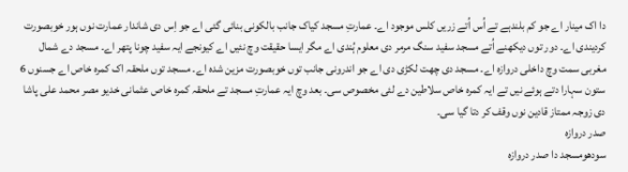دا اک مینار اے جو کم بلندہے تے اُس اُتے زريں کلس موجود اے۔ عمارتِ مسجد کیاک جانب بالکونی بنائی گئی اے جو اِس دی شاندار عمارت نوں ہور خوبصورت کردیندی اے۔ دور توں دیکھنے اُتے مسجد سفید سنگ مرمر دی معلوم ہُندی اے مگر ایسا حقیقت وچ نئيں اے کیونجے ایہ سفید چونا پتھر اے۔ مسجد دے شمال مغربی سمت وچ داخلی دروازہ اے۔ مسجد دی چھت لکڑی دی اے جو اندرونی جانب توں خوبصورت مزین شدہ اے۔ مسجد توں ملحقہ اک کمرہ خاص اے جسنوں 6 ستون سہارا دتے ہوئے نيں تے ایہ کمرہ خاص سلاطین دے لئی مخصوص سی۔ بعد وچ ایہ عمارتِ مسجد تے ملحقہ کمرہ خاص عثمانی خدیو مصر محمد علی پاشا دی زوجہ ممتاز قادین نوں وقف کر دتا گیا سی۔
صدر دروازہ
سودھومسجد دا صدر دروازہ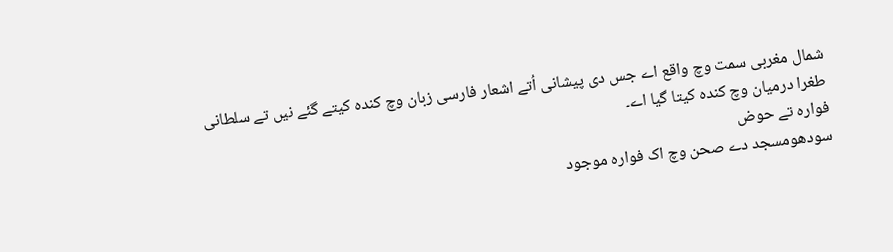شمال مغربی سمت وچ واقع اے جس دی پیشانی اُتے اشعار فارسی زبان وچ کندہ کیتے گئے نيں تے سلطانی طغرا درمیان وچ کندہ کیتا گیا اے۔
فوارہ تے حوض
سودھومسجد دے صحن وچ اک فوارہ موجود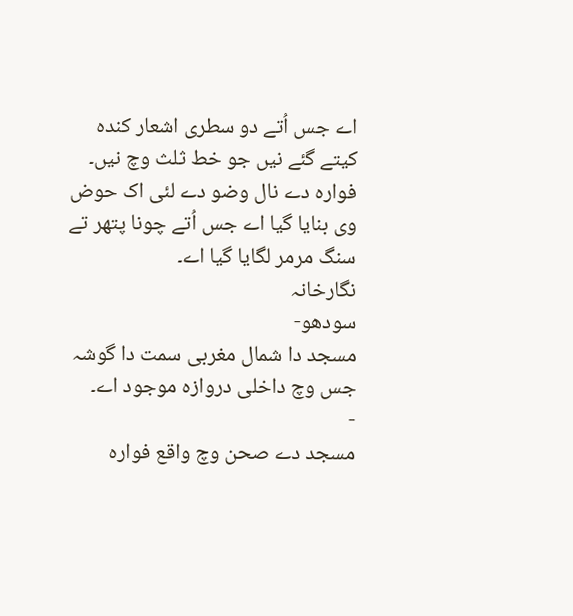اے جس اُتے دو سطری اشعار کندہ کیتے گئے نيں جو خط ثلث وچ نيں۔ فوارہ دے نال وضو دے لئی اک حوض وی بنایا گیا اے جس اُتے چونا پتھر تے سنگ مرمر لگایا گیا اے۔
نگارخانہ
سودھو-
مسجد دا شمال مغربی سمت دا گوشہ جس وچ داخلی دروازہ موجود اے۔
-
مسجد دے صحن وچ واقع فوارہ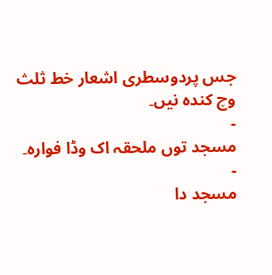جس پردوسطری اشعار خط ثلث وچ کندہ نيں۔
-
مسجد توں ملحقہ اک وڈا فوارہ۔
-
مسجد دا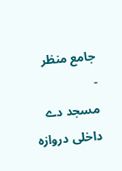جامع منظر
-
مسجد دے داخلی دروازہ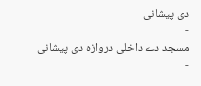دی پیشانی
-
مسجد دے داخلی دروازہ دی پیشانی
-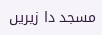مسجد دا زیريں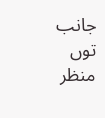جانب توں منظر